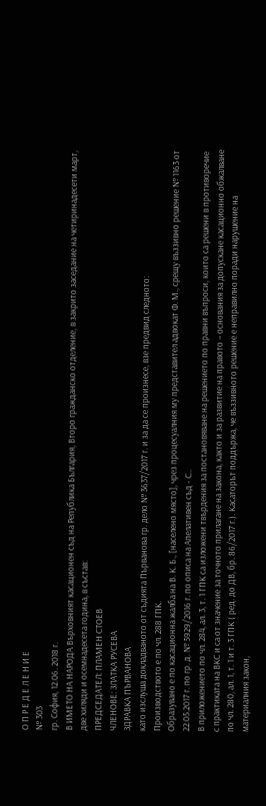О П Р Е Д Е Л Е Н И Е
№ 303
гр. София, 12.06. 2018 г.
В ИМЕТО НА НАРОДА Върховният касационен съд на Република България, Второ гражданско отделение, в закрито заседание на четиринадесети март, две хиляди и осемнадесета година, в състав:
ПРЕДСЕДАТЕЛ: ПЛАМЕН СТОЕВ
ЧЛЕНОВЕ: ЗЛАТКА РУСЕВА
ЗДРАВКА ПЪРВАНОВА
като изслуша докладваното от съдията Първанова гр. дело № 3637/2017 г. и за да се произнесе, взе предвид следното:
Производството е по чл. 288 ГПК.
Образувано е по касационна жалба на В. К. Б., [населено място], чрез процесуалния му представител адвокат Ф. М., срещу въззивно решение № 1163 от 22.05.2017 г. по гр. д. № 5929/2016 г. по описа на Апелативен съд - С..
В приложението по чл. 284, ал. 3, т. 1 ГПК са изложени твърдения за постановяване на решението по правни въпроси, които са решени в противоречие с практиката на ВКС и са от значение за точното прилагане на закона, както и за развитие на правото – основания за допускане касационно обжалване по чл. 280, ал. 1, т. 1 и т. 3 ГПК ( ред. до ДВ, бр. 86/2017 г.). Касаторът поддържа, че въззивното решение е неправилно поради нарушение на материалния закон,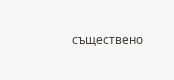съществено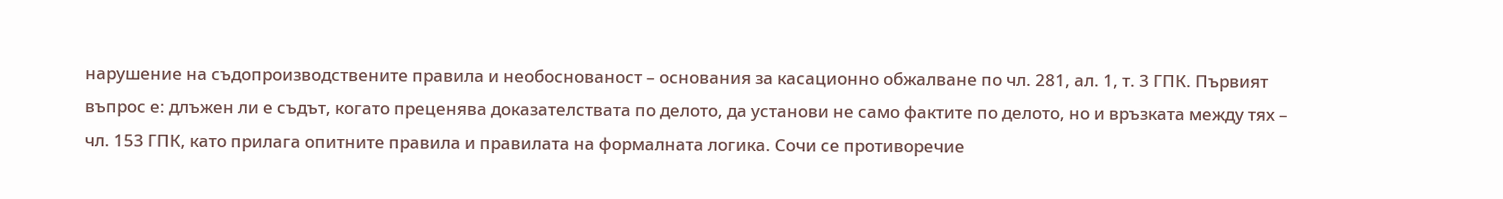нарушение на съдопроизводствените правила и необоснованост – основания за касационно обжалване по чл. 281, ал. 1, т. 3 ГПК. Първият въпрос е: длъжен ли е съдът, когато преценява доказателствата по делото, да установи не само фактите по делото, но и връзката между тях – чл. 153 ГПК, като прилага опитните правила и правилата на формалната логика. Сочи се противоречие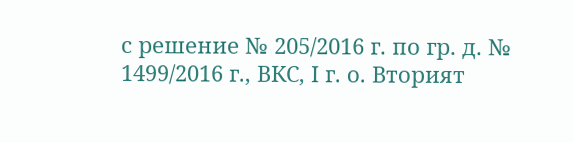с решение № 205/2016 г. по гр. д. № 1499/2016 г., ВКС, І г. о. Вторият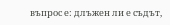въпрос е: длъжен ли е съдът,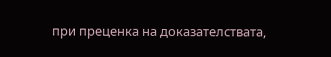при преценка на доказателствата,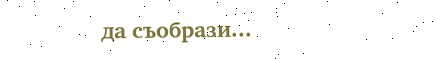да съобрази...